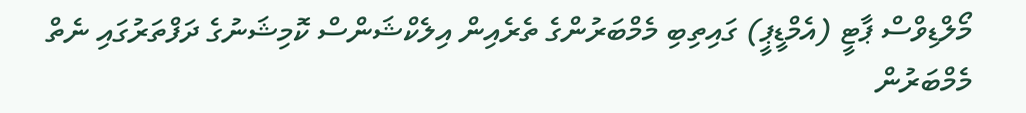މޯލްޑިވްސް ޕާޓީ (އެމްޑީޕީ) ގައިތިބި މެމްބަރުންގެ ތެރެއިން އިލެކްޝަންސް ކޮމިޝަނުގެ ދަފްތަރުގައި ނެތް މެމްބަރުން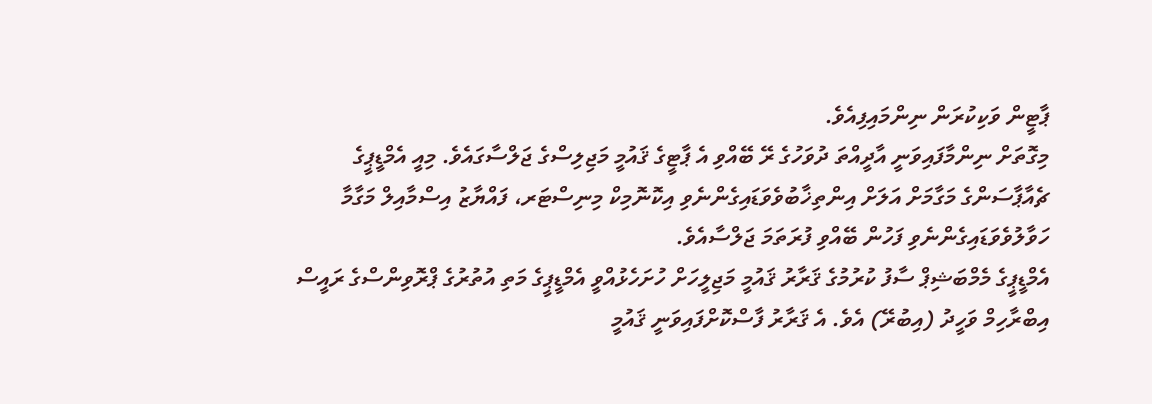ޕާޓީން ވަކިކުރަން ނިންމައިފިއެވެ.
މިގޮތަށް ނިންމާފައިވަނީ އާދީއްތަ ދުވަހުގެ ރޭ ބޭއްވި އެ ޕާޓީގެ ޤައުމީ މަޖިލިސްގެ ޖަލްސާގައެވެ. މިއީ އެމްޑީޕީގެ ޗެއާޕާސަންގެ މަގާމަށް އަލަށް އިންތިޚާބުވެވަޑައިގެންނެވި އިކޮނޮމިކް މިނިސްޓަރ، ފައްޔާޒު އިސްމާއިލް މަގާމާ ހަވާލުވެވަޑައިގެންނެވި ފަހުން ބޭއްވި ފުރަތަމަ ޖަލްސާއެވެ.
އެމްޑީޕީގެ މެމްބަޝިޕް ސާފު ކުރުމުގެ ޤަރާރު ޤައުމީ މަޖިލީހަށް ހުށަހެޅުއްވީ އެމްޑީޕީގެ މަތި އުތުރުގެ ޕްރޮވިންސްގެ ރައީސް އިބްރާހިމް ވަހީދު (އިބުރޭ) އެވެ. އެ ޤަރާރު ފާސްކޮށްފައިވަނީ ޤައުމީ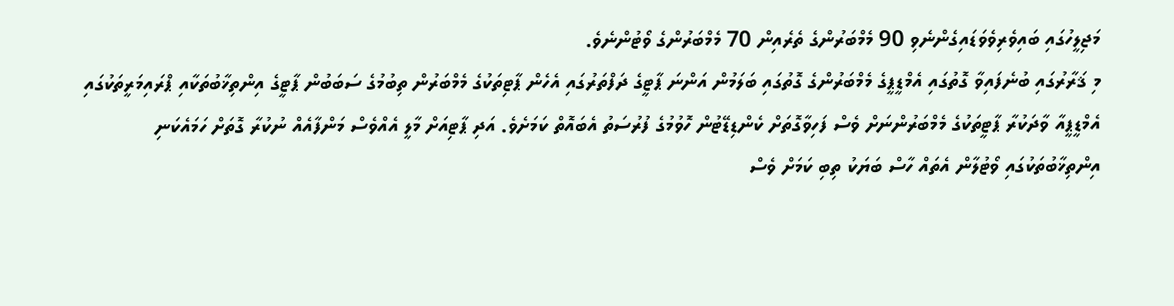މަޖިލީހުގައި ބައިވެރިވެވަޑައިގެންނެވި 90 މެމްބަރުންގެ ތެރެއިން 70 މެމްބަރުންގެ ވޯޓުންނެވެ.
މި ޤަރާރުގައި ބުނެފައިވާ ގޮތުގައި އެމްޑީޕީގެ މެމްބަރުންގެ ގޮތުގައި ބަލަމުން އަންނަ ޕާޓީގެ ދަފްތަރުގައި އެހެން ޕާޓިތަކުގެ މެމްބަރުން ތިބުމުގެ ސަބަބުން ޕާޓީގެ އިންތިޚާބުތަކާއި ޕްރައިމަރީތަކުގައި އެމްޑީޕީއާ ވާދަކުރާ ޕާޓީތަކުގެ މެމްބަރުންނަށް ވެސް ފަހިވާގޮތަށް ކެންޑިޑޭޓުން ހޮވުމުގެ ފުރުސަތު އެބައޮތް ކަމަށެވެ. އަދި ޕާޓިއަށް މާލީ އެއްވެސް މަންފާއެއް ނުކުރާ ގޮތަށް ހަމައެކަނި އިންތިޚާބުތަކުގައި ވޯޓުލާން އެތައް ހާސް ބަޔަކު ތިބި ކަމަށް ވެސް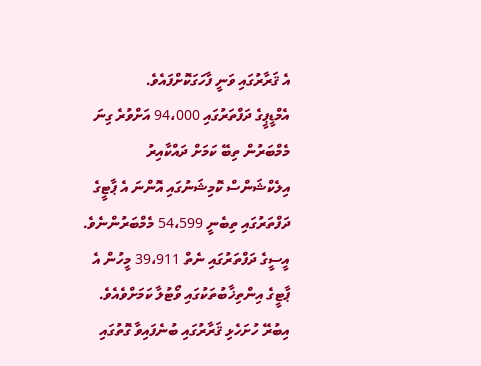އެ ޤަރާރުގައި ވަނީ ފާހަގަކޮށްފައެވެ.
އެމްޑީޕީގެ ދަފްތަރުގައި 94،000 އަށްވުރެ ގިނަ މެމްބަރުން ތިބޭ ކަމަށް ދައްކާއިރު އިލެކްޝަންސް ކޮމިޝަނުގައި އޮންނަ އެ ޕާޓީގެ ދަފްތަރުގައި ތިބެނީ 54،599 މެމްބަރުންނެވެ. އީސީގެ ދަފްތަރުގައި ނެތް 39،911 މީހުން އެ ޕާޓީގެ އިންތިޚާބުތަކުގައި ވޯޓުލާ ކަމަށްވެއެވެ.
އިބުރޭ ހުށަހެޅި ޤަރާރުގައި ބުނެފައިވާ ގޮތުގައި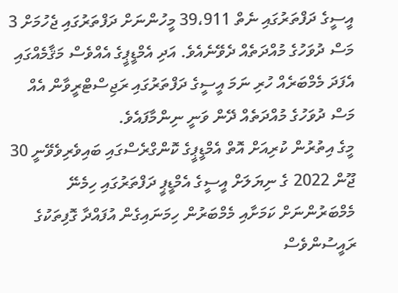އީސީގެ ދަފްތަރުގައި ނެތް 39،911 މީހުންނަށް ދަފްތަރުގައި ޖެހުމަށް 3 މަސް ދުވަހުގެ މުއްދަތެއް ދެވޭނެއެވެ. އަދި އެމްޑީޕީގެ އެއްވެސް މަޤާމެއްގައި އެފަދަ މެމްބަރެއް ހުރި ނަމަ އީސީގެ ދަފްތަރުގައި ރަޖިސްޓްރީވާން އެއް މަސް ދުވަހުގެ މުއްދަތެއް ދޭން ވަނީ ނިންމާފައެވެ.
މީގެ އިތުރުން ކުރިއަށް އޮތް އެމްޑީޕީގެ ކޮންގްރެސްގައި ބައިވެރިވެވޭނީ 30 ޖޫން 2022 ގެ ނިޔަލަށް އީސީގެ އެމްޑީޕީ ދަފްތަރުގައި ހިމެނޭ މެމްބަރުންނަށް ކަމަށާއި މެމްބަރުން ހިމަނައިގެން އުފައްދާ ގޮފިތަކުގެ ރައީސުންވެސް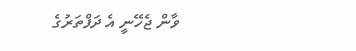ވާން ޖެހޭނީ އެ ދަފްތަރުގެ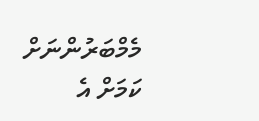މެމްބަރުންނަށް ކަމަށް އެ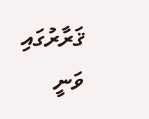ޤަރާރުގައި ވަނީ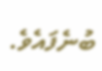ބުނެފައެވެ.